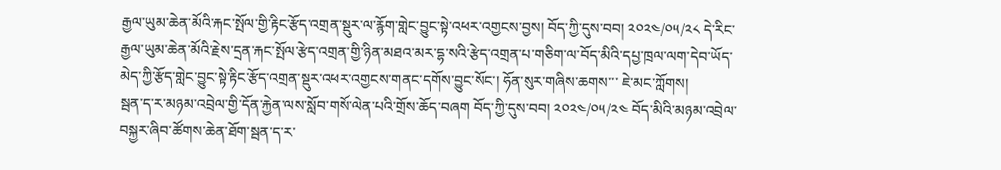རྒྱལ་ཡུམ་ཆེན་མོའི་རྐང་སྤོལ་གྱི་རྟིང་རྩོད་འགྲན་སྡུར་ལ་རྙོག་གླེང་བྱུང་སྟེ་འཕར་འགྱངས་བྱས། བོད་ཀྱི་དུས་བབ། ༢༠༢༤/༠༥/༢༨ དེ་རིང་རྒྱལ་ཡུམ་ཆེན་མོའི་རྗེས་དྲན་རྐང་སྤོལ་རྩེད་འགྲན་གྱི་ཉིན་མཐའ་མར་དྷ་སའི་རྩེད་འགྲན་པ་གཅིག་ལ་བོད་མིའི་དཔྱ་ཁྲལ་ལག་དེབ་ཡོད་མེད་ཀྱི་རྩོད་གླེང་བྱུང་སྟེ་རྟིང་རྩོད་འགྲན་སྡུར་འཕར་འགྱངས་གནང་དགོས་བྱུང་སོང་། ཧོན་སུར་གཞིས་ཆགས་་་ ཇེ་མང་ཀློགས།
སྦན་ད་ར་མཉམ་འབྲེལ་གྱི་དོན་རྐྱེན་ལས་སློབ་གསོ་ལེན་པའི་གྲོས་ཆོད་བཞག བོད་ཀྱི་དུས་བབ། ༢༠༢༤/༠༥/༢༤ བོད་མིའི་མཉམ་འབྲེལ་བསྐྱར་ཞིབ་ཚོགས་ཆེན་ཐོག་སྦན་ད་ར་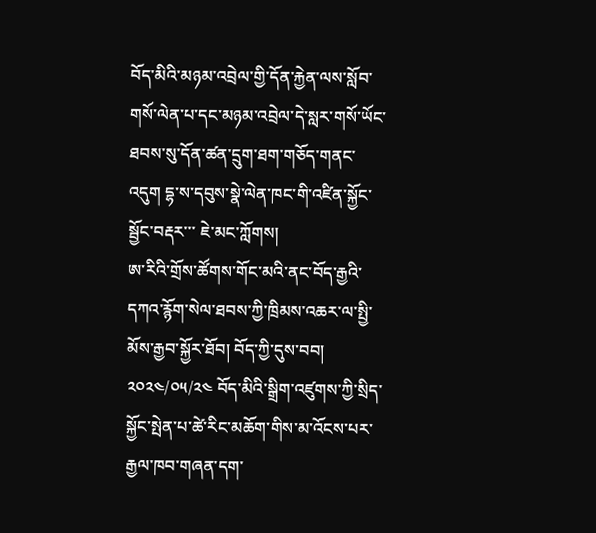བོད་མིའི་མཉམ་འབྲེལ་གྱི་དོན་རྐྱེན་ལས་སློབ་གསོ་ལེན་པ་དང་མཉམ་འབྲེལ་དེ་སླར་གསོ་ཡོང་ཐབས་སུ་དོན་ཚན་དྲུག་ཐག་གཅོད་གནང་འདུག དྷ་ས་དབུས་སྣེ་ལེན་ཁང་གི་འཛིན་སྐྱོང་སྦྱོང་བརྡར་་་ ཇེ་མང་ཀློགས།
ཨ་རིའི་གྲོས་ཚོགས་གོང་མའི་ནང་བོད་རྒྱའི་དཀའ་རྙོག་སེལ་ཐབས་ཀྱི་ཁྲིམས་འཆར་ལ་སྤྱི་མོས་རྒྱབ་སྐྱོར་ཐོབ། བོད་ཀྱི་དུས་བབ། ༢༠༢༤/༠༥/༢༤ བོད་མིའི་སྒྲིག་འཛུགས་ཀྱི་སྲིད་སྐྱོང་སྤེན་པ་ཚེ་རིང་མཆོག་གིས་མ་འོངས་པར་རྒྱལ་ཁབ་གཞན་དག་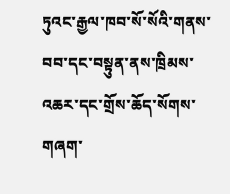ཏུའང་རྒྱལ་ཁབ་སོ་སོའི་གནས་བབ་དང་བསྟུན་ནས་ཁྲིམས་འཆར་དང་གྲོས་ཆོད་སོགས་གཞག་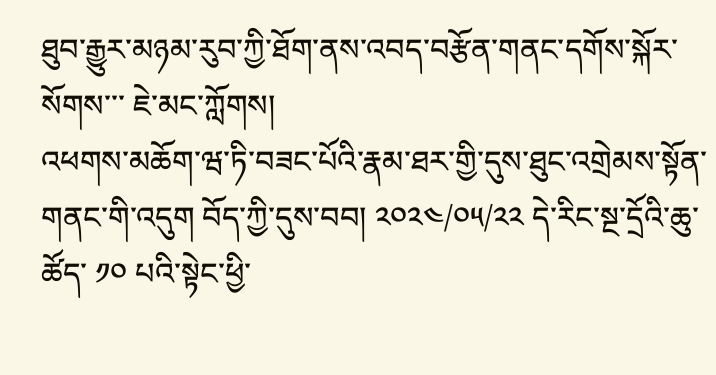ཐུབ་རྒྱུར་མཉམ་རུབ་ཀྱི་ཐོག་ནས་འབད་བརྩོན་གནང་དགོས་སྐོར་སོགས་་་ ཇེ་མང་ཀློགས།
འཕགས་མཆོག་ཝ་ཏི་བཟང་པོའི་རྣམ་ཐར་གྱི་དུས་ཐུང་འགྲེམས་སྟོན་གནང་གི་འདུག བོད་ཀྱི་དུས་བབ། ༢༠༢༤/༠༥/༢༢ དེ་རིང་སྔ་དྲོའི་ཆུ་ཚོད་ ༡༠ པའི་སྟེང་ཕྱི་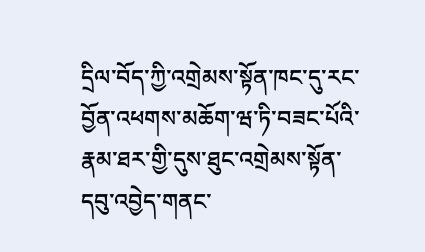དྲིལ་བོད་ཀྱི་འགྲེམས་སྟོན་ཁང་དུ་རང་བྱོན་འཕགས་མཆོག་ཝ་ཏི་བཟང་པོའི་རྣམ་ཐར་གྱི་དུས་ཐུང་འགྲེམས་སྟོན་དབུ་འབྱེད་གནང་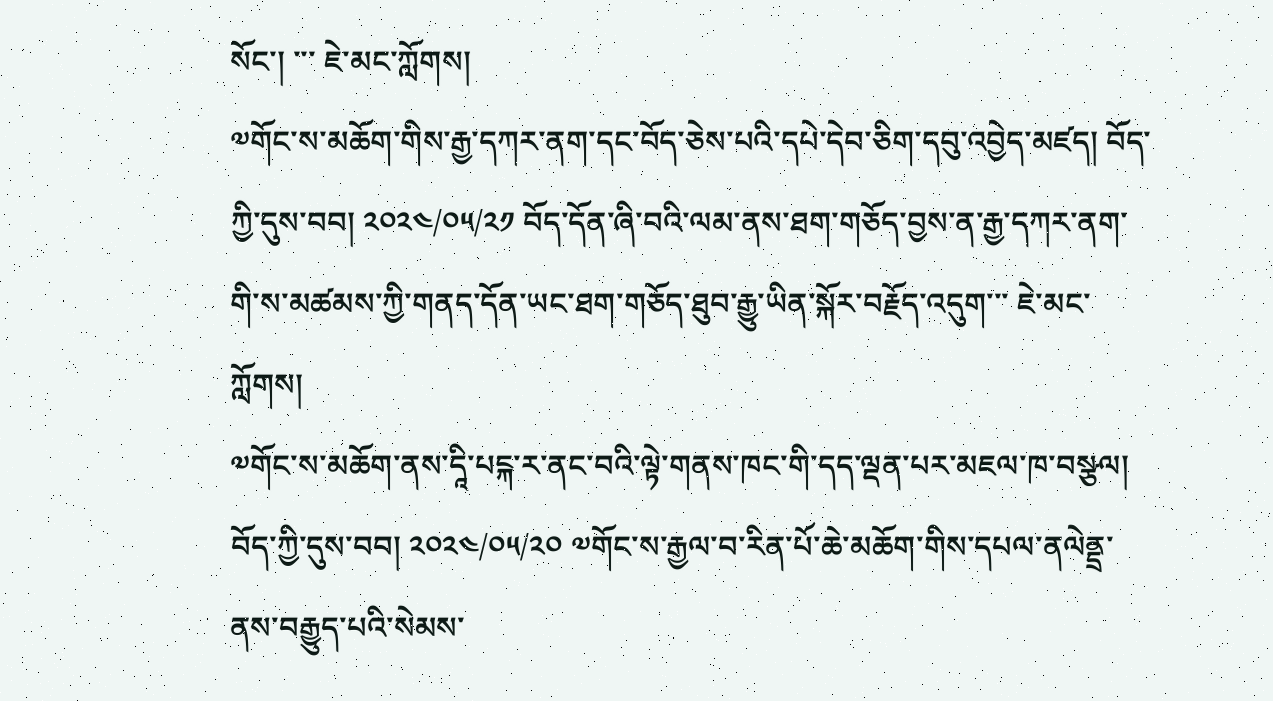སོང་། ་་་ ཇེ་མང་ཀློགས།
༧གོང་ས་མཆོག་གིས་རྒྱ་དཀར་ནག་དང་བོད་ཅེས་པའི་དཔེ་དེབ་ཅིག་དབུ་འབྱེད་མཛད། བོད་ཀྱི་དུས་བབ། ༢༠༢༤/༠༥/༢༡ བོད་དོན་ཞི་བའི་ལམ་ནས་ཐག་གཅོད་བྱས་ན་རྒྱ་དཀར་ནག་གི་ས་མཚམས་ཀྱི་གནད་དོན་ཡང་ཐག་གཅོད་ཐུབ་རྒྱུ་ཡིན་སྐོར་བརྗོད་འདུག་་་ ཇེ་མང་ཀློགས།
༧གོང་ས་མཆོག་ནས་དཱི་པངྐ་ར་ནང་བའི་ལྟེ་གནས་ཁང་གི་དད་ལྡན་པར་མཇལ་ཁ་བསྩལ། བོད་ཀྱི་དུས་བབ། ༢༠༢༤/༠༥/༢༠ ༧གོང་ས་རྒྱལ་བ་རིན་པོ་ཆེ་མཆོག་གིས་དཔལ་ནལེནྡྲ་ནས་བརྒྱུད་པའི་སེམས་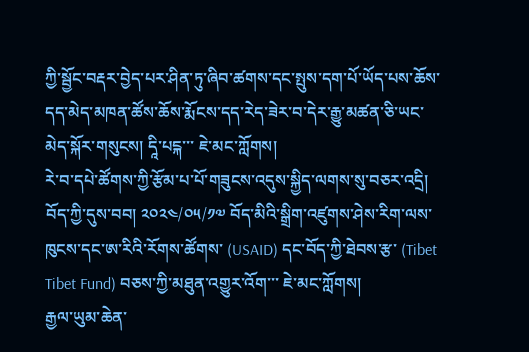ཀྱི་སྦྱོང་བརྡར་བྱེད་པར་ཤིན་ཏུ་ཞིབ་ཚགས་དང་སྤུས་དག་པོ་ཡོད་པས་ཆོས་དད་མེད་མཁན་ཚོས་ཆོས་རྨོངས་དད་རེད་ཟེར་བ་དེར་རྒྱུ་མཚན་ཅི་ཡང་མེད་སྐོར་གསུངས། དཱི་པངྐ་་་ ཇེ་མང་ཀློགས།
རེ་བ་དཔེ་ཚོགས་ཀྱི་རྩོམ་པ་པོ་གཟུངས་འདུས་སྐྱིད་ལགས་སུ་བཅར་འདྲི། བོད་ཀྱི་དུས་བབ། ༢༠༢༤/༠༥/༡༧ བོད་མིའི་སྒྲིག་འཛུགས་ཤེས་རིག་ལས་ཁུངས་དང་ཨ་རིའི་རོགས་ཚོགས་ (USAID) དང་བོད་ཀྱི་ཐེབས་རྩ་ (Tibet Tibet Fund) བཅས་ཀྱི་མཐུན་འགྱུར་འོག་་་ ཇེ་མང་ཀློགས།
རྒྱལ་ཡུམ་ཆེན་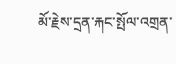མོ་རྗེས་དྲན་རྐང་སྤོལ་འགྲན་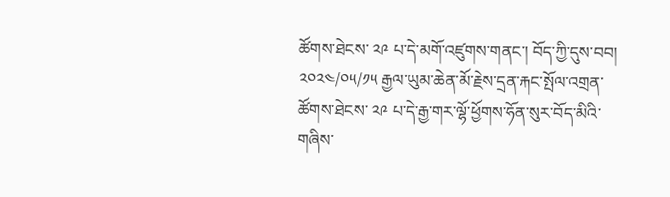ཚོགས་ཐེངས་ ༢༩ པ་དེ་མགོ་འཛུགས་གནང་། བོད་ཀྱི་དུས་བབ། ༢༠༢༤/༠༥/༡༥ རྒྱལ་ཡུམ་ཆེན་མོ་རྗེས་དྲན་རྐང་སྤོལ་འགྲན་ཚོགས་ཐེངས་ ༢༩ པ་དེ་རྒྱ་གར་ལྷོ་ཕྱོགས་ཧོན་སུར་བོད་མིའི་གཞིས་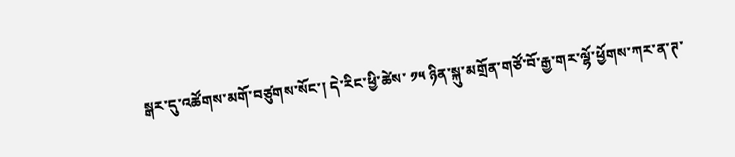སྒར་དུ་འཚོགས་མགོ་བཙུགས་སོང་། དེ་རིང་ཕྱི་ཚེས་ ༡༥ ཉིན་སྐུ་མགྲོན་གཙོ་བོ་རྒྱ་གར་ལྷོ་ཕྱོགས་ཀར་ན་ཊ་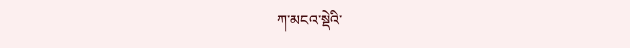ཀ་མངའ་སྡེའི་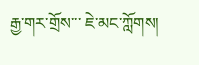རྒྱ་གར་གྲོས་་་ ཇེ་མང་ཀློགས།